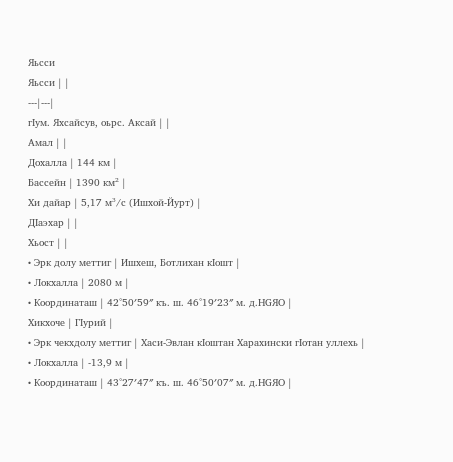Яьсси
Яьсси | |
---|---|
гӀум. Яхсайсув, оьрс. Аксай | |
Амал | |
Дохалла | 144 км |
Бассейн | 1390 км² |
Хи дайар | 5,17 м³/с (Ишхой-Йурт) |
ДӀаэхар | |
Хьост | |
• Эрк долу меттиг | Ишхеш, Ботлихан кӀошт |
• Локхалла | 2080 м |
• Координаташ | 42°50′59″ къ. ш. 46°19′23″ м. д.HGЯO |
Хикхоче | ГӀурий |
• Эрк чекхдолу меттиг | Хаси-Эвлан кӀоштан Харахински гӀотан уллехь |
• Локхалла | -13,9 м |
• Координаташ | 43°27′47″ къ. ш. 46°50′07″ м. д.HGЯO |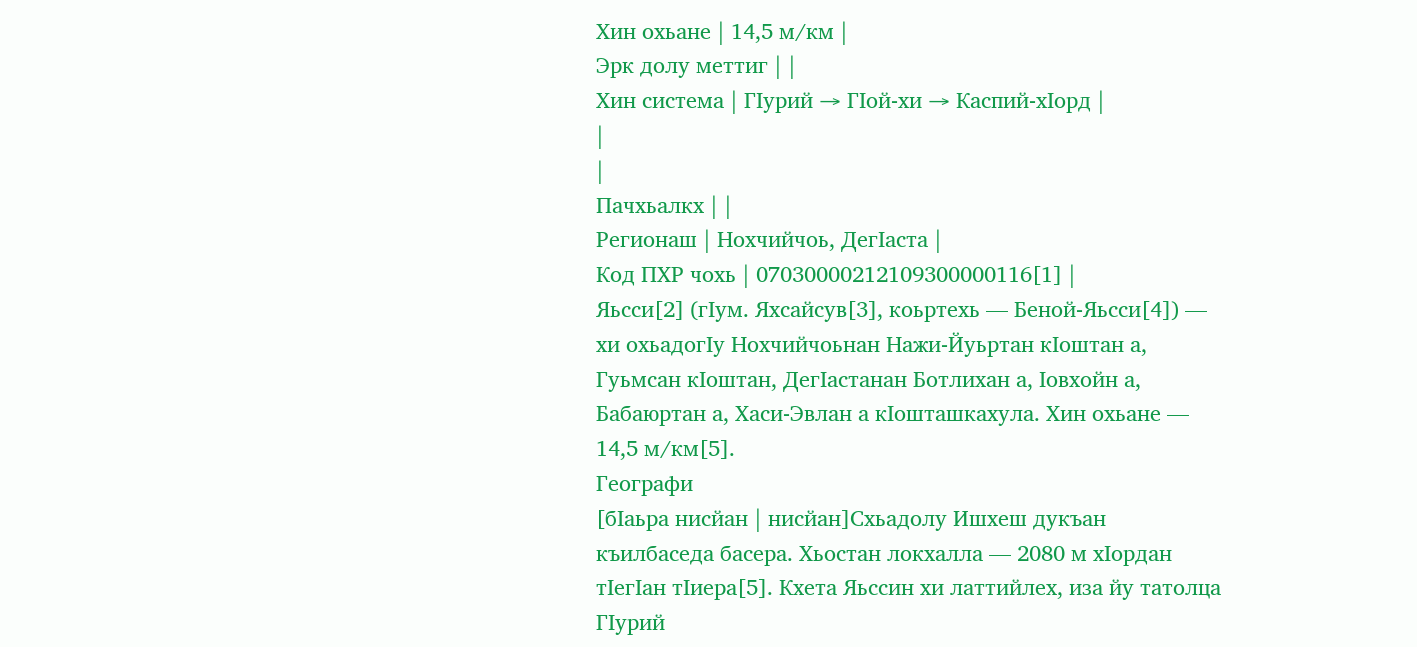Хин охьане | 14,5 м/км |
Эрк долу меттиг | |
Хин система | ГӀурий → ГӀой-хи → Каспий-хӀорд |
|
|
Пачхьалкх | |
Регионаш | Нохчийчоь, ДегӀаста |
Код ПХР чохь | 07030000212109300000116[1] |
Яьсси[2] (гӀум. Яхсайсув[3], коьртехь — Беной-Яьсси[4]) — хи охьадогӀу Нохчийчоьнан Нажи-Йуьртан кӀоштан а, Гуьмсан кӀоштан, ДегӀастанан Ботлихан а, Ӏовхойн а, Бабаюртан а, Хаси-Эвлан а кӀошташкахула. Хин охьане — 14,5 м/км[5].
Географи
[бӀаьра нисйан | нисйан]Схьадолу Ишхеш дукъан къилбаседа басера. Хьостан локхалла — 2080 м хӀордан тӀегӀан тӀиера[5]. Кхета Яьссин хи латтийлех, иза йу татолца ГӀурий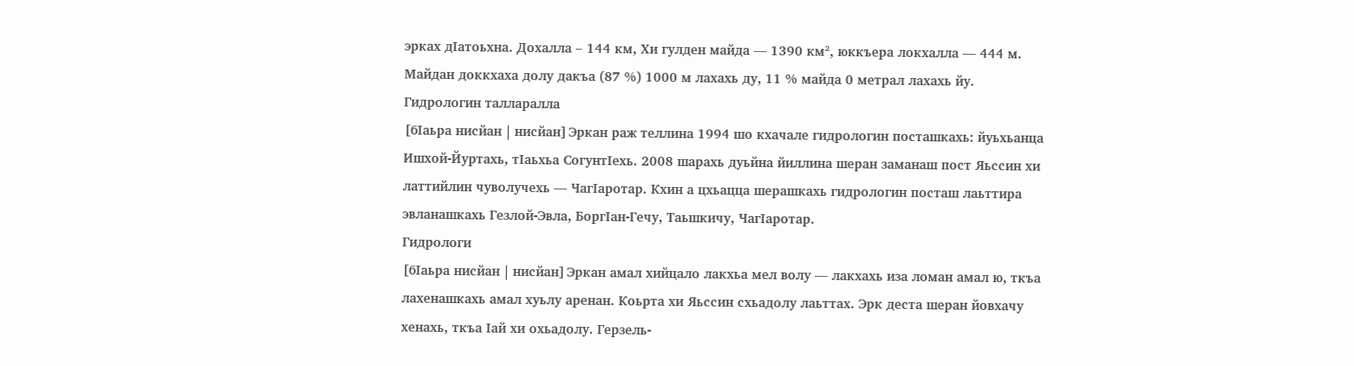эрках дӀатоьхна. Дохалла – 144 км, Хи гулден майда — 1390 км², юккъера локхалла — 444 м. Майдан доккхаха долу дакъа (87 %) 1000 м лахахь ду, 11 % майда 0 метрал лахахь йу.
Гидрологин талларалла
[бӀаьра нисйан | нисйан]Эркан раж теллина 1994 шо кхачале гидрологин посташкахь: йуьхьанца Ишхой-Йуртахь, тӀаьхьа СогунтӀехь. 2008 шарахь дуьйна йиллина шеран заманаш пост Яьссин хи латтийлин чуволучехь — ЧагӀаротар. Кхин а цхьацца шерашкахь гидрологин посташ лаьттира эвланашкахь Гезлой-Эвла, БоргӀан-Гечу, Таьшкичу, ЧагӀаротар.
Гидрологи
[бӀаьра нисйан | нисйан]Эркан амал хийцало лакхьа мел волу — лакхахь иза ломан амал ю, ткъа лахенашкахь амал хуьлу аренан. Коьрта хи Яьссин схьадолу лаьттах. Эрк деста шеран йовхачу хенахь, ткъа Ӏай хи охьадолу. Герзель-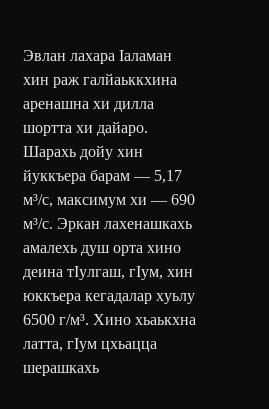Эвлан лахара Ӏаламан хин раж галйаьккхина аренашна хи дилла шортта хи дайаро.
Шарахь дойу хин йуккъера барам — 5,17 м³/с, максимум хи — 690 м³/с. Эркан лахенашкахь амалехь душ орта хино деина тӀулгаш, гӀум, хин юккъера кегадалар хуьлу 6500 г/м³. Хино хьаькхна латта, гӀум цхьацца шерашкахь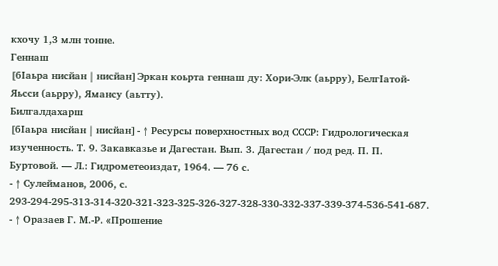кхочу 1,3 млн тонне.
Геннаш
[бӀаьра нисйан | нисйан]Эркан коьрта геннаш ду: Хори-Элк (аьрру), БелгӀатой-Яьсси (аьрру), Ямансу (аьтту).
Билгалдахарш
[бӀаьра нисйан | нисйан]- ↑ Ресурсы поверхностных вод СССР: Гидрологическая изученность. Т. 9. Закавказье и Дагестан. Вып. 3. Дагестан / под ред. П. П. Буртовой. — Л.: Гидрометеоиздат, 1964. — 76 с.
- ↑ Сулейманов, 2006, с. 293-294-295-313-314-320-321-323-325-326-327-328-330-332-337-339-374-536-541-687.
- ↑ Оразаев Г. М.-Р. «Прошение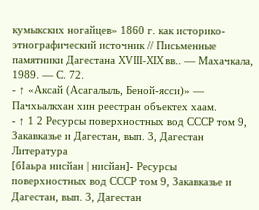кумыкских ногайцев» 1860 г. как историко-этнографический источник // Письменные памятники Дагестана XVIII-XIX вв.. — Махачкала, 1989. — С. 72.
- ↑ «Аксай (Асагалыль, Беной-ясси)» — Пачхьалкхан хин реестран объектех хаам.
- ↑ 1 2 Ресурсы поверхностных вод СССР том 9, Закавказье и Дагестан, вып. 3, Дагестан
Литература
[бӀаьра нисйан | нисйан]- Ресурсы поверхностных вод СССР том 9, Закавказье и Дагестан, вып. 3, Дагестан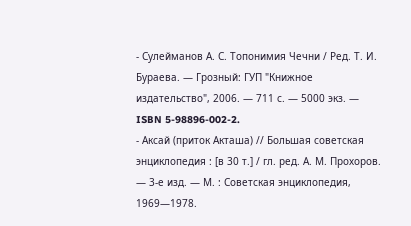- Сулейманов А. С. Топонимия Чечни / Ред. Т. И. Бураева. — Грозный: ГУП "Книжное издательство", 2006. — 711 с. — 5000 экз. — ISBN 5-98896-002-2.
- Аксай (приток Акташа) // Большая советская энциклопедия : [в 30 т.] / гл. ред. А. М. Прохоров. — 3-е изд. — М. : Советская энциклопедия, 1969—1978.